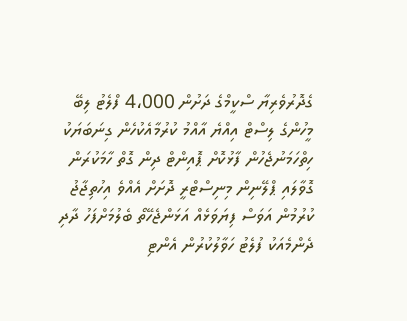ގެދޮރުވެރިޔާ ސްކީމްގެ ދަށުން 4،000 ފްލެޓު ލިބޭ މީހުންގެ ލިސްޓް އިއްޔެ އާއްމު ކުރުމާއެކުހެން ގިނަބަޔަކު ހިތްހަމަނުޖެހުން ފާޅުކޮށް ޕޮއިންޓް ދިން ގޮތް ހާމަކުރަން ގޮވާލައި ޕްލޭނިން މިނިސްޓްރީ ދޮށަށް އެއްވެ އިހުތިޖާޖު ކުރުމުން އަވަސް ފިޔަވަޅެއް އަޅަންޖެހޭތޯ ބެލުމަށްފަހު ދާދި ދެންމެއަކު ފުލެޓު ހަވާލުކުރުން އެންޓި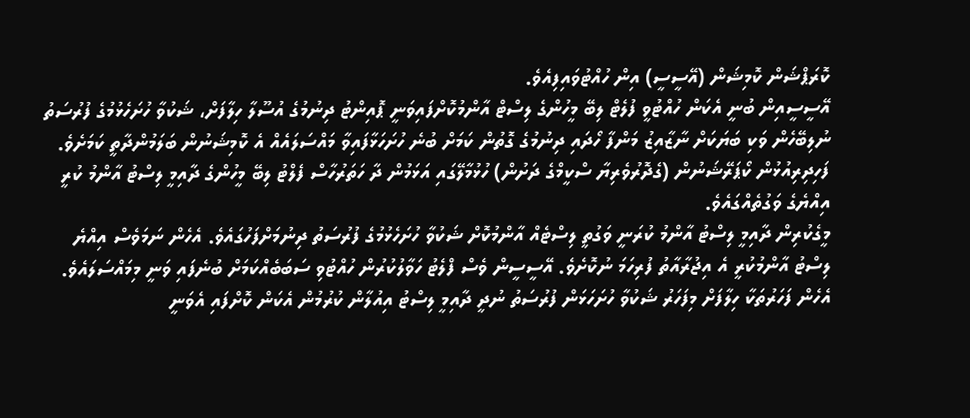ކޮރަޕްޝަން ކޮމިޝަން (އޭސީސީ) އިން ހުއްޓުވައިފިއެވެ.
އޭސީސީއިން ބުނީ އެކަން ހުއްޓުވީ ފުލެޓް ލިބޭ މީހުންގެ ލިސްޓް އާންމުކޮށްފައިވަނީ ޕޮއިންޓު ދިނުމުގެ އުސޫލާ ހިލާފަށް، ޝަކުވާ ހުށަހެޅުމުގެ ފުރުސަތު ނުލިބޭހެން ވަކި ބަޔަކަށް ނާޒާއިޒު މަންފާ ހޯދައި ދިނުމުގެ ގޮތުން ކަމަށް ބުނެ ހުށަހަޅާފައިވާ މައްސަލައެއް އެ ކޮމިޝަނުން ބަލަމުންދާތީ ކަމަށެވެ.
ފަހިދިރިއުޅުން ކޯޕަރޭޝަނުން (ގެދޮރުވެރިޔާ ސްކީމްގެ ދަށުން) ހުޅުމާލޭގައި އަޅަމުން ދާ ހަތަރުހާސް ފެލްޓު ލިބޭ މީހުންގެ ދާއިމީ ލިސްޓު އާންމު ކުރީ އިއްޔެގެ ވަގުތެއްގައެވެ.
މީގެކުރިން ދާއިމީ ލިސްޓު އާންމު ކުރަނީ ވަގުތީ ލިސްޓެއް އާންމުކޮށް ޝަކުވާ ހުށަހެޅުމުގެ ފުރުސަތު ދިނުމަށްފަހުގައެވެ. އެހެން ނަމަވެސް އިއްޔެ ލިސްޓު އާންމުކުރީ އެ އިޖުރާއާތު ފުރިހަމަ ނުކޮށެވެ. އޭސީސީން ވެސް ފްލެޓު ހަވާލުކުރުން ހުއްޓުވި ސަބަބެއްކަމަށް ބުނެފައި ވަނީ މިމައްސަލައެވެ. އެހެން ފަހަރުތަކާ ހިލާފަށް މިފަހަރު ޝަކުވާ ހުށަހަޅަން ފުރުސަތު ނުދީ ދާއިމީ ލިސްޓު އިއުލާން ކުރުމުން އެކަން ކޮށްފައި އެވަނީ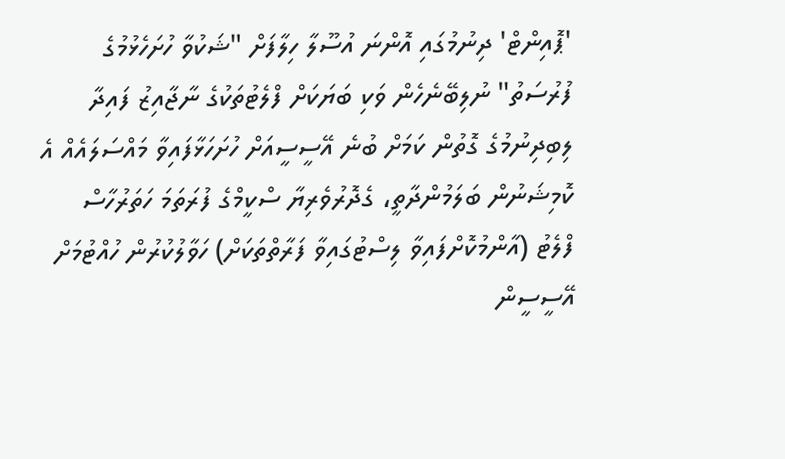'ޕޮއިންޓް' ދިނުމުގައި އޮންނަ އުސޫލާ ހިލާފަށް "ޝަކުވާ ހުށަހެޅުމުގެ ފުރުސަތު" ނުލިބޭނެހެން ވަކި ބަޔަކަށް ފްލެޓުތަކުގެ ނާޖާއިޒު ފައިދާ ލިބިދިނުމުގެ ގޮތުން ކަމަށް ބުނެ އޭސީސީއަށް ހުށަހަޅާފައިވާ މައްސަލައެއް އެ ކޮމިޝަނުން ބަލަމުންދާތީ، ގެދޮރުވެރިޔާ ސްކީމްގެ ފުރަތަމަ ހަތަރުހާސް ފްލެޓު (އާންމުކޮށްފައިވާ ލިސްޓުގައިވާ ފަރާތްތަކަށް) ހަވާލުކުރުން ހުއްޓުމަށް އޭސީސީން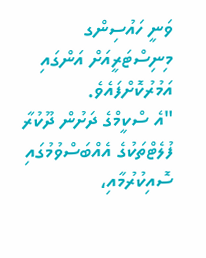ވަނީ ހައުސިންގ މިނިސްޓަރީއަށް އަންގައި އަމުރުކޮށްފައެވެ.
"އެ ސްކީމްގެ ދަށުން ދޫކުރާ ފުލެޓްތަކުގެ އެއްބަސްވުމުގައި ސޮއިކުރުމާއި،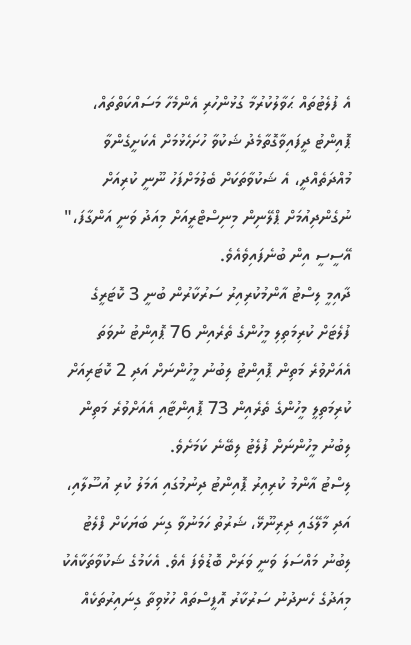އެ ފުލެޓުތައް ޙަވާލުކުރުމާ ގުޅުންހުރި އެންމެހާ މަސައްކަތްތައް، ޕޮއިންޓު ދީފައިވާގޮތާމެދު ޝަކުވާ ހުށަހެޅުމަށް އެކަށީގެންވާ މުއްދަތެއްދީ، އެ ޝަކުވާތަކަށް ބެލުމަށްފަހު ނޫނީ ކުރިއަށް ނުގެންދިއުމަށް ޕްލޭނިން މިނިސްޓްރީއަށް މިއަދު ވަނީ އަންގާފަ،" އޭސީސީ އިން ބުނެފައިވެއެވެ.
ދާއިމީ ލިސްޓު އާންމުކުރިއިރު ސަރުކާރުން ބުނީ 3 ކޮޓަރީގެ ފުލެޓަށް ކުރިމަތިލި މީހުންގެ ތެރެއިން 76 ޕޮއިންޓު ނުވަތަ އެއަށްވުރެ މަތިން ޕޮއިންޓު ލިބުނު މީހުންނަށް އަދި 2 ކޮޓަރިއަށް ކުރިމަތިލީ މީހުންގެ ތެރެއިން 73 ޕޮއިންޓާއި އެއަށްވުރެ މަތިން ލިބުނު މީހުންނަށް ފުލެޓު ލިބޭނެ ކަމަށެވެ.
ލިސްޓު އާންމު ކުރިއިރު ޕޮއިންޓު ދިނުމުގައި އަމަލު ކުރި އުސޫލާއި، އަދި މާލޭގައި ދިރިނޫޅޭ، ޝަރުތު ހަމަނުވާ ގިނަ ބަޔަކަށް ފްލެޓު ލިބުނު މައްސަލަ ވަނީ ވަރަށް ބޮޑުވެފަ އެވެ. އެކަމުގެ ޝަކުވާތަކާއެކު މިއަދުގެ ހެނދުނު ސަރުކާރު އޮފީސްތައް ހުޅުވިތާ ގިނައިރުތަކެއް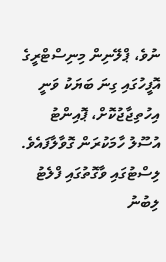ނުވެ، ޕްލޭނިން މިނިސްޓްރީގެ އޮފީހުގައި ގިނަ ބަޔަކު ވަނީ އިހުތިޖާޖުކޮށް، ޕޮއިންޓު އުސޫލު ހާމަކުރަން ގޮވާލާފައެވެ.
ލިސްޓުގައި ވާގޮތުގައި ފްލެޓު ލިބުނު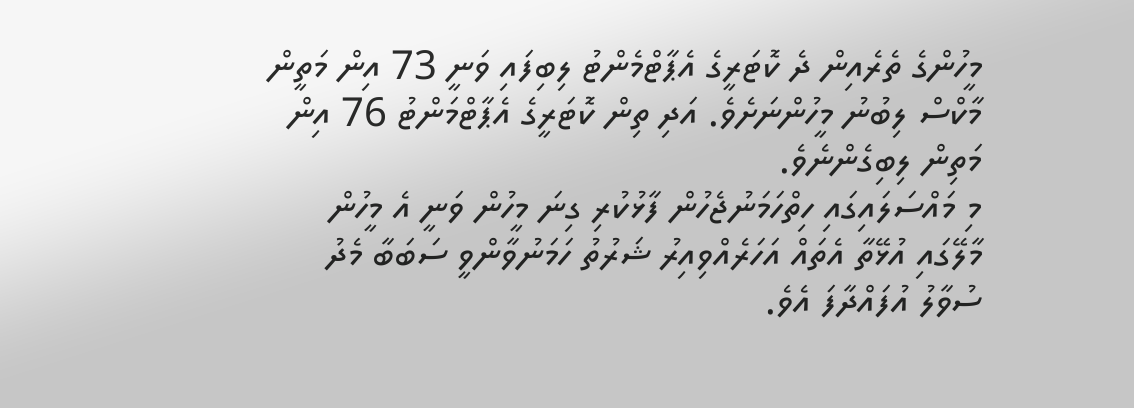މީހުންގެ ތެރެއިން ދެ ކޮޓަރީގެ އެޕާޓްމެންޓު ލިބިފައި ވަނީ 73 އިން މަތީން މާކްސް ލިބުނު މީހުންނަށެވެ. އަދި ތިން ކޮޓަރީގެ އެޕާޓްމަންޓު 76 އިން މަތިން ލިބިގެންނެވެ.
މި މައްސަލައިގައި ހިތްހަމަނުޖެހުން ފާޅުކުރި ގިނަ މީހުން ވަނީ އެ މީހުން މާލޭގައި އުޅޭތާ އެތައް އަހަރެއްވިއިރު ޝަރުތު ހަމަނުވާންވީ ސަބަބާ މެދު ސުވާލު އުފައްދާފަ އެވެ.